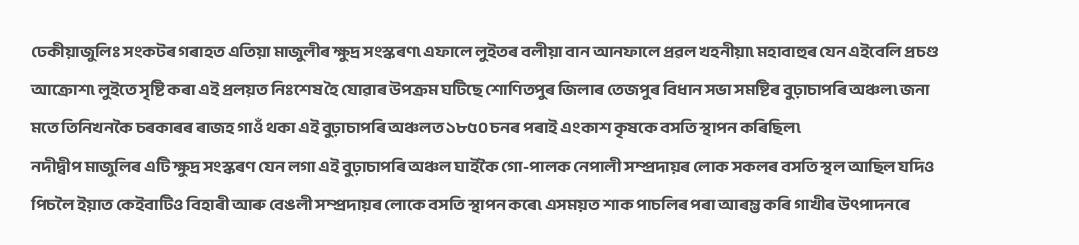ঢেকীয়াজুলিঃ সংকটৰ গৰাহত এতিয়া মাজুলীৰ ক্ষুদ্ৰ সংস্কৰণ৷ এফালে লুইতৰ বলীয়া বান আনফালে প্ৰৱল খহনীয়া৷ মহাবাহুৰ যেন এইবেলি প্ৰচণ্ড আক্ৰোশ৷ লুইতে সৃষ্টি কৰা এই প্ৰলয়ত নিঃশেষ হৈ যোৱাৰ উপক্ৰম ঘটিছে শোণিতপুৰ জিলাৰ তেজপুৰ বিধান সভা সমষ্টিৰ বুঢ়াচাপৰি অঞ্চল৷ জনা মতে তিনিখনকৈ চৰকাৰৰ ৰাজহ গাওঁ থকা এই বুঢ়াচাপৰি অঞ্চলত ১৮৫০ চনৰ পৰাই এংকাশ কৃষকে বসতি স্থাপন কৰিছিল৷
নদীদ্বীপ মাজুলিৰ এটি ক্ষুদ্ৰ সংস্কৰণ যেন লগা এই বুঢ়াচাপৰি অঞ্চল ঘাইকৈ গো-পালক নেপালী সম্প্ৰদায়ৰ লোক সকলৰ বসতি স্থল আছিল যদিও পিচলৈ ইয়াত কেইবাটিও বিহাৰী আৰু বেঙলী সম্প্ৰদায়ৰ লোকে বসতি স্থাপন কৰে৷ এসময়ত শাক পাচলিৰ পৰা আৰম্ভ কৰি গাখীৰ উৎপাদনৰে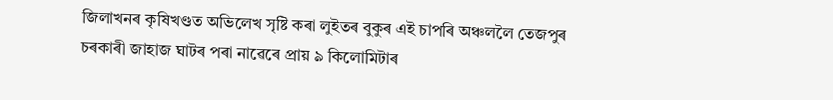জিলাখনৰ কৃষিখণ্ডত অভিলেখ সৃষ্টি কৰা লুইতৰ বুকুৰ এই চাপৰি অঞ্চললৈ তেজপুৰ চৰকাৰী জাহাজ ঘাটৰ পৰা নাৱেৰে প্ৰায় ৯ কিলোমিটাৰ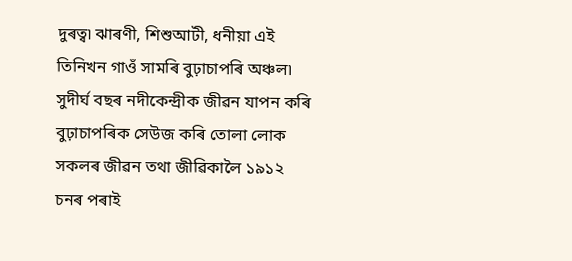দুৰত্ব৷ ঝাৰণী, শিশুআটী, ধনীয়া এই তিনিখন গাওঁ সামৰি বুঢ়াচাপৰি অঞ্চল৷ সুদীৰ্ঘ বছৰ নদীকেন্দ্ৰীক জীৱন যাপন কৰি বুঢ়াচাপৰিক সেউজ কৰি তোলা লোক সকলৰ জীৱন তথা জীৱিকালৈ ১৯১২ চনৰ পৰাই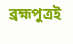ব্ৰহ্মপুত্ৰই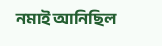নমাই আনিছিল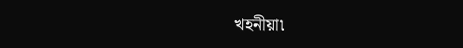খহনীয়া৷